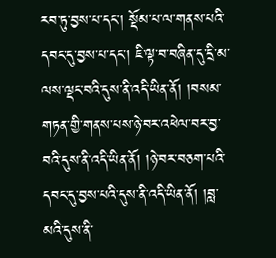རབ་ཏུ་བྱས་པ་དང་། སྡོམ་པ་ལ་གནས་པའི་དབང་དུ་བྱས་པ་དང་། ཇི་ལྟ་བ་བཞིན་དུ་དྲི་མ་ལས་ལྡང་བའི་དུས་ནི་འདི་ཡིན་ནོ། །བསམ་གཏན་གྱི་གནས་པས་ཉེ་བར་འཕེལ་བར་བྱ་བའི་དུས་ནི་འདི་ཡིན་ནོ། །ཉེ་བར་བཅག་པའི་དབང་དུ་བྱས་པའི་དུས་ནི་འདི་ཡིན་ནོ། །བླ་མའི་དུས་ནི་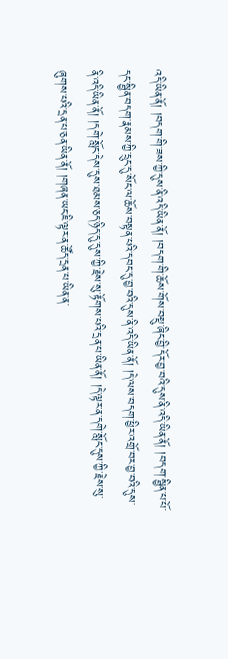འདི་ཡིན་ནོ། །བདག་གི་ཟས་ཀྱི་དུས་ནི་འདི་ཡིན་ནོ། །བདག་གི་ཆོས་གོས་བསྡུ་ཞིང་བྱི་དོར་བྱ་བའི་དུས་ནི་འདི་ཡིན་ནོ། །བདག་སྦྱིན་པ་པོ་དང་སྦྱིན་བདག་རྣམས་ཀྱི་དྲུང་དུ་སོང་ལ་ཆོས་བསྟན་པའི་དབང་དུ་བྱ་བའི་དུས་ནི་འདི་ཡིན་ནོ། །དེ་ལས་བདག་ཕྱིར་འགྲོ་བར་བྱ་བའི་དུས་ནི་འདི་ཡིན་ནོ། །དགེ་སློང་དེས་དུས་ཐམས་ཅད་ཉིད་དུ་དུས་ཀྱི་རྗེས་སུ་རྟོགས་པའི་དྲན་པ་ཡིན་ནོ། །དེ་ལྟར་ན་དགེ་སློང་དུས་ཀྱི་རྗེས་སུ་ཞུགས་པའི་དྲན་པ་ཅན་ཡིན་ནོ། །གཞན་ཡང་ཇི་ལྟར་ན་ཚོད་དྲན་པ་ཡིན་ན་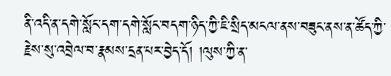ནི་འདི་ན་དགེ་སློང་དག་དགེ་སློང་བདག་ཉིད་ཀྱི་ཇི་སྲིད་མངལ་ནས་བཟུང་ནས་ན་ཚོད་ཀྱི་རྗེས་སུ་འབྲེལ་བ་རྣམས་དྲན་པར་བྱེད་དོ། །ལུས་ཀྱི་ན་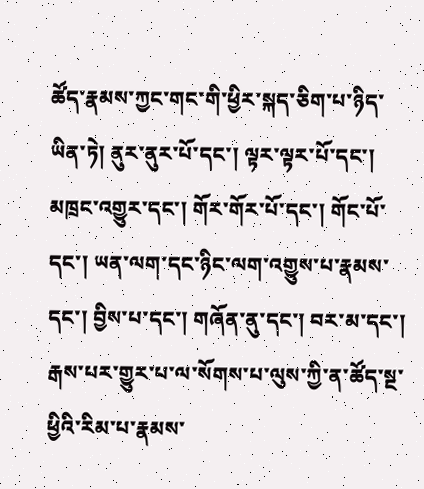ཚོད་རྣམས་ཀྱང་གང་གི་ཕྱིར་སྐད་ཅིག་པ་ཉིད་ཡིན་ཏེ། ནུར་ནུར་པོ་དང་། ལྟར་ལྟར་པོ་དང་། མཁྲང་འགྱུར་དང་། གོར་གོར་པོ་དང་། གོང་པོ་དང་། ཡན་ལག་དང་ཉིང་ལག་འགྱུས་པ་རྣམས་དང་། བྱིས་པ་དང་། གཞོན་ནུ་དང་། བར་མ་དང་། རྒས་པར་གྱུར་པ་ལ་སོགས་པ་ལུས་ཀྱི་ན་ཚོད་སྔ་ཕྱིའི་རིམ་པ་རྣམས་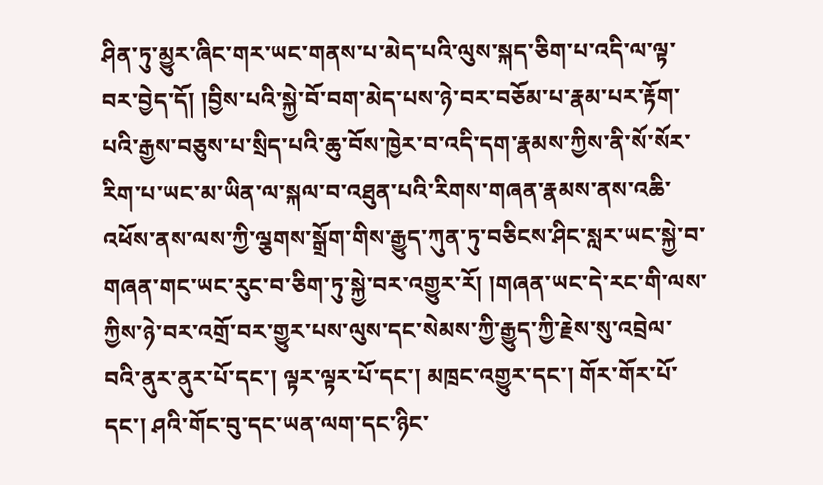ཤིན་ཏུ་མྱུར་ཞིང་གར་ཡང་གནས་པ་མེད་པའི་ལུས་སྐད་ཅིག་པ་འདི་ལ་ལྟ་བར་བྱེད་དོ། །བྱིས་པའི་སྐྱེ་བོ་བག་མེད་པས་ཉེ་བར་བཅོམ་པ་རྣམ་པར་རྟོག་པའི་རྒྱས་བཅུས་པ་སྲིད་པའི་ཆུ་བོས་ཁྱེར་བ་འདི་དག་རྣམས་ཀྱིས་ནི་སོ་སོར་རིག་པ་ཡང་མ་ཡིན་ལ་སྐལ་བ་འཐུན་པའི་རིགས་གཞན་རྣམས་ནས་འཆི་འཕོས་ནས་ལས་ཀྱི་ལྕགས་སྒྲོག་གིས་རྒྱུད་ཀུན་ཏུ་བཅིངས་ཤིང་སླར་ཡང་སྐྱེ་བ་གཞན་གང་ཡང་རུང་བ་ཅིག་ཏུ་སྐྱེ་བར་འགྱུར་རོ། །གཞན་ཡང་དེ་རང་གི་ལས་ཀྱིས་ཉེ་བར་འགྲོ་བར་གྱུར་པས་ལུས་དང་སེམས་ཀྱི་རྒྱུད་ཀྱི་རྗེས་སུ་འབྲེལ་བའི་ནུར་ནུར་པོ་དང་། ལྟར་ལྟར་པོ་དང་། མཁྲང་འགྱུར་དང་། གོར་གོར་པོ་དང་། ཤའི་གོང་བུ་དང་ཡན་ལག་དང་ཉིང་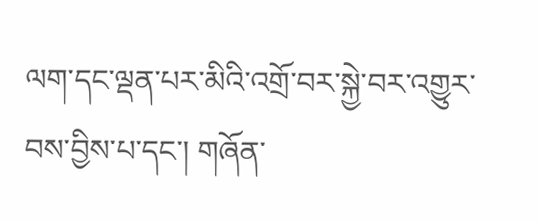ལག་དང་ལྡན་པར་མིའི་འགྲོ་བར་སྐྱེ་བར་འགྱུར་བས་བྱིས་པ་དང་། གཞོན་